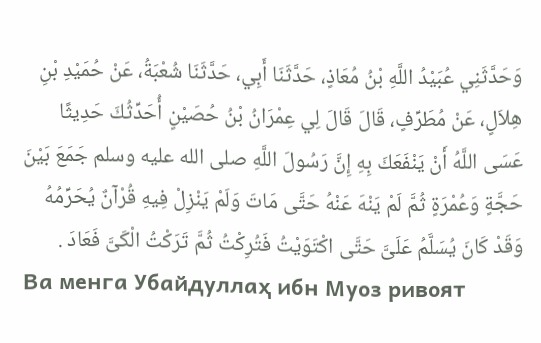وَحَدَّثَنِي عُبَيْدُ اللَّهِ بْنُ مُعَاذٍ، حَدَّثَنَا أَبِي، حَدَّثَنَا شُعْبَةُ، عَنْ حُمَيْدِ بْنِ هِلاَلٍ، عَنْ مُطَرِّفٍ، قَالَ قَالَ لِي عِمْرَانُ بْنُ حُصَيْنٍ أُحَدِّثُكَ حَدِيثًا عَسَى اللَّهُ أَنْ يَنْفَعَكَ بِهِ إِنَّ رَسُولَ اللَّهِ صلى الله عليه وسلم جَمَعَ بَيْنَ حَجَّةٍ وَعُمْرَةٍ ثُمَّ لَمْ يَنْهَ عَنْهُ حَتَّى مَاتَ وَلَمْ يَنْزِلْ فِيهِ قُرْآنٌ يُحَرِّمُهُ وَقَدْ كَانَ يُسَلَّمُ عَلَىَّ حَتَّى اكْتَوَيْتُ فَتُرِكْتُ ثُمَّ تَرَكْتُ الْكَىَّ فَعَادَ .
Ва менга Убайдуллаҳ ибн Муоз ривоят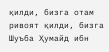қилди, бизга отам ривоят қилди, бизга Шуъба Ҳумайд ибн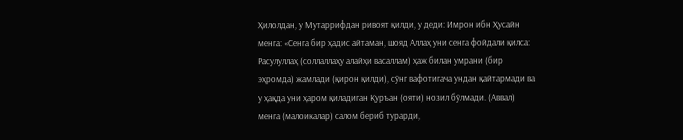Ҳилолдан, у Мутаррифдан ривоят қилди, у деди: Имрон ибн Ҳусайн менга: «Сенга бир ҳадис айтаман, шояд Аллаҳ уни сенга фойдали қилса: Расулуллаҳ (соллаллаҳу алайҳи васаллам) ҳаж билан умрани (бир эҳромда) жамлади (қирон қилди), сўнг вафотигача ундан қайтармади ва у ҳақда уни ҳаром қиладиган Қуръан (ояти) нозил бўлмади. (Аввал) менга (малоикалар) салом бериб турарди,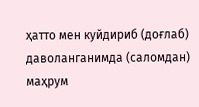ҳатто мен куйдириб (доғлаб) даволанганимда (саломдан) маҳрум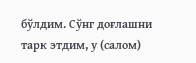бўлдим. Сўнг доғлашни тарк этдим, у (салом)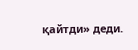қайтди» деди.